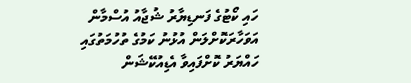ހައި ކޯޓުގެ ފަނޑިޔާރު ޝުޖާއު އުސްމާން އަވަހާރަކޮށްލަން އުޅުނު ކަމުގެ ތުހުމަތުގައި ހައްޔަރު ކޮށްފައިވާ އެޑިއުކޭޝަން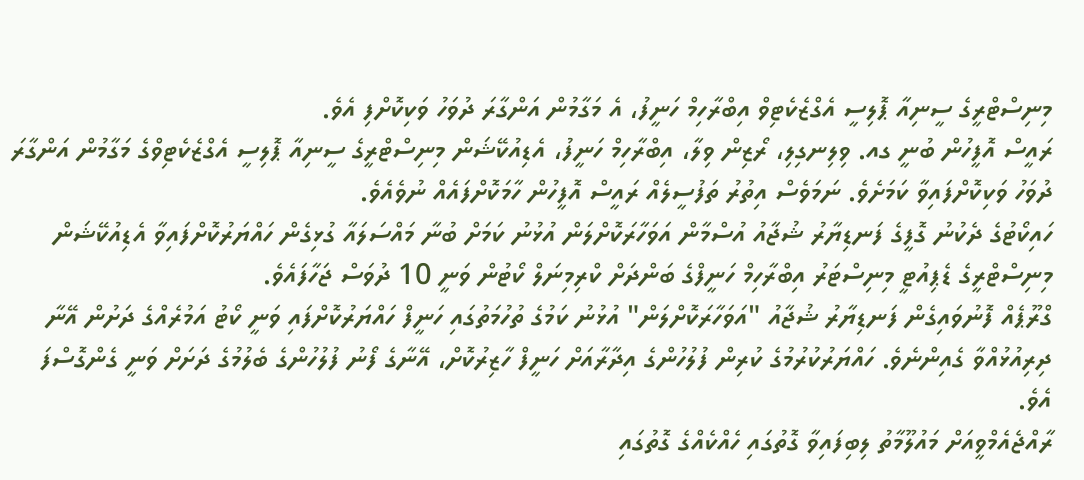މިނިސްޓްރީގެ ސީނިއާ ޕޮލިސީ އެގްޒެކެޓިވް އިބްރާހިމް ހަނީފު، އެ މަގާމުން އަންގާރަ ދުވަހު ވަކިކޮށްފި އެވެ.
ރައީސް އޮފީހުން ބުނީ ގއ. ވިލިނގިލި، ރޯޒިން ވިލާ، އިބްރާހިމް ހަނީފު، އެޑިއުކޭޝަން މިނިސްޓްރީގެ ސީނިއާ ޕޮލިސީ އެގްޒެކެޓިވްގެ މަގާމުން އަންގާރަ ދުވަހު ވަކިކޮށްފައިވާ ކަމަށެވެ. ނަމަވެސް އިތުރު ތަފުސީލެއް ރައީސް އޮފީހުން ހާމަކޮށްފައެއް ނުވެއެވެ.
ހައިކޯޓުގެ ދެކުނު ގޮފީގެ ފަނޑިޔާރު ޝުޖާއު އުސްމާން އަވަހާރަކޮށްލަން އުޅުނު ކަމަށް ބުނާ މައްސަލައާ ގުޅިގެން ހައްޔަރުކޮށްފައިވާ އެޑިއުކޭޝަން މިނިސްޓްރީގެ ޑެޕިއުޓީ މިނިސްޓަރު އިބްރާހިމް ހަނީފްގެ ބަންދަށް ކްރިމިނަލް ކޯޓުން ވަނީ 10 ދުވަސް ޖަހާފައެވެ.
ގްރޫޕެއް ފޮނުވައިގެން ފަނޑިޔާރު ޝުޖާއު "އަވަހާރަކޮށްލަން" އުޅުނު ކަމުގެ ތުހުމަތުގައި ހަނީފް ހައްޔަރުކޮށްފައި ވަނީ ކޯޓު އަމުރެއްގެ ދަށުން އޭނާ ދިރިއުޅުއްވާ ގެއިންނެވެ. ހައްޔަރުކުރުމުގެ ކުރިން ފުލުހުންގެ އިދާރާއަށް ހަނީފް ހާޒިރުކޮށް، އޭނާގެ ފޯނު ފުލުހުންގެ ބެލުމުގެ ދަށަށް ވަނީ ގެންގޮސްފަ އެވެ.
ރާއްޖެއެމްވީއަށް މައުލޫމާތު ލިބިފައިވާ ގޮތުގައި ހެއްކެއްގެ ގޮތުގައި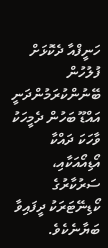ހަނީފްއާ ދެކޮޅަށް ފުލުހުން ބޭނުންކުރަމުންދަނީ އައްޑޫ ބަހުން ދެމީހަކު ވާހަކަ ދައްކާ އޯޑިއޯއަކާއި، ސަރުކާރުގެ ކޯޑިނޭޓަރަކު ދީފައިވާ ބަޔާނެކެވެ.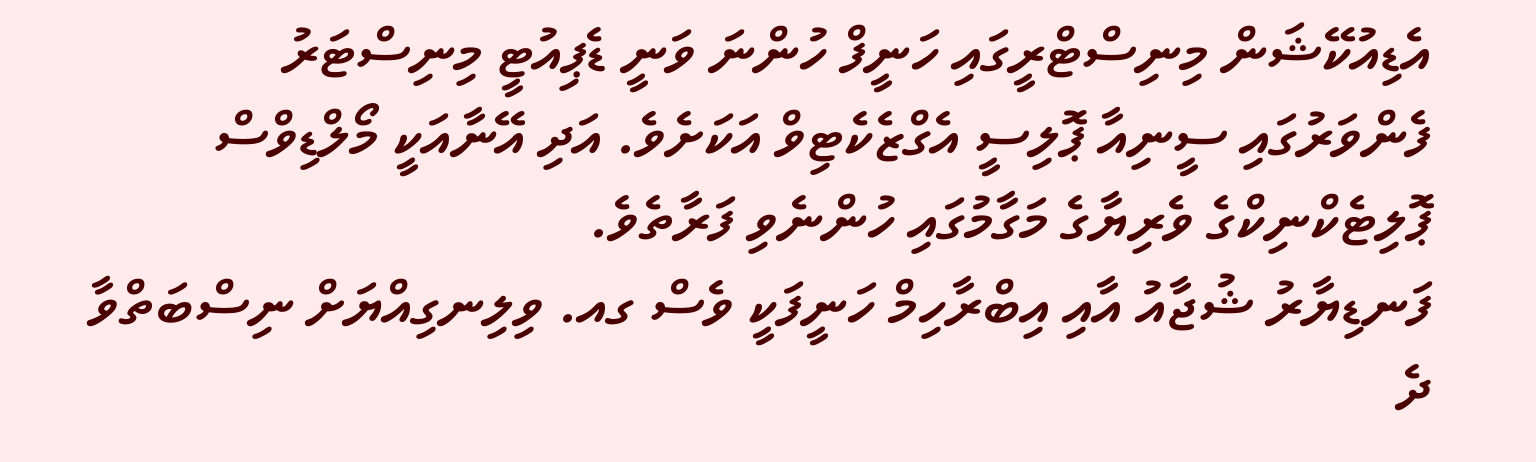އެޑިއުކޭޝަން މިނިސްޓްރީގައި ހަނީފް ހުންނަ ވަނީ ޑެޕިއުޓީ މިނިސްޓަރު ފެންވަރުގައި ސީނިއާ ޕޮލިސީ އެގްޒެކެޓިވް އަކަށެވެ. އަދި އޭނާއަކީ މޯލްޑިވްސް ޕޮލިޓެކްނިކްގެ ވެރިޔާގެ މަގާމުގައި ހުންނެވި ފަރާތެވެ.
ފަނޑިޔާރު ޝުޖާއު އާއި އިބްރާހިމް ހަނީފަކީ ވެސް ގއ. ވިލިނގިއްޔަށް ނިސްބަތްވާ ދެ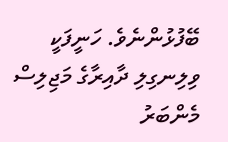ބޭފުޅުންނެވެ. ހަނީފަކީ ވިލިނގިލި ދާއިރާގެ މަޖިލިސް މެންބަރު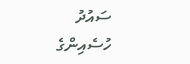ސައުދު ހުސެއިންގެ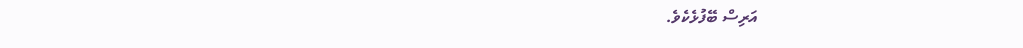އަރިސް ބޭފުޅެކެވެ.